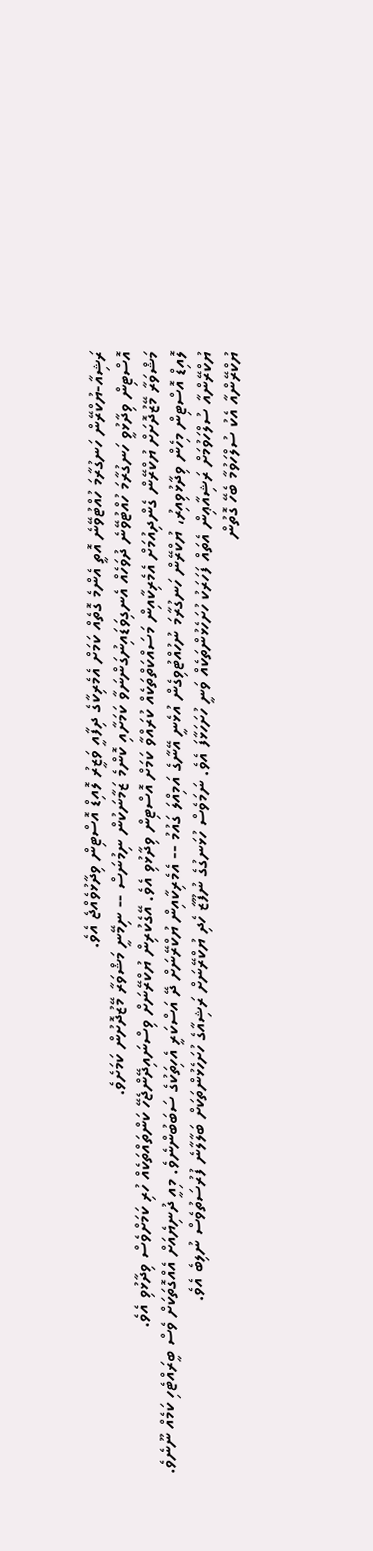ރަޝިއާ-ޔުކްރޭން ހަނގުރާމަ ހުއްޓުވޭނެ އޮތީ އެންމެ ގޮތެއް ކަމަށް އެމެރިކާގެ ދިފާއީ ވަޒީރު ލޮއިޑް އޮސްޓިން ވިދާޅުވެއްޖެ އެވެ.
އޮސްޓިން ވިދާޅުވީ ހަނގުރާމަ ހުއްޓުވޭނެ ދުވަހެއް އެނގިވަޑައިނުގަންނަވާ ކަމަށާއި ކޮންމެ ޒަމާނަކުން ނިމުނަސް -- ނިމޭނީ މަޝްވަރާ މޭޒުދޮށުން ކަމަށެވެ.
މަޝްވަރާ މޭޒުދޮށަށް ޔުކްރޭން ގެންދިއުމަށް އެމެރިކާއިން މަސައްކަތްތަކެއް ކުރައްވާ ކަމަށް އޮސްޓިން ވިދާޅުވި އެވެ. އޭގެކުރިން ޔުކްރޭނަށް ވިސްނައިދޭންޖެހޭ ކަންތައްތަކެއް ހުރި ކަމަށްވެސް ވިދާޅުވި އެވެ.
ލޮއިޑް އޮސްޓިން މިހެން ވިދާޅުވިއިރު، ޔުކްރޭން ހަނގުރާމަ ނުހުއްޓުވިގެން އުޅެނީ އޭނާގެ އަމިއްލަ ގައުމު -- އެމެރިކާއިން ޔުކްރޭނަށް ދޭ އަސްކަރީ އެހިތަކުގެ ސަބަބުންނެވެ. މިއީ ދުނިޔެއަށް އެއްގޮތަކަށް ވެސް ބީރައްޓެހި ކަމެއް ނޫނެވެ.
ޔުކްރޭންއާ ސުލްހަވުމަށް ރަޝިއާޢިން އެތައް ފަހަރަކު ހުށަހެޅުންތަކެއް ވަނީ ހުށަހަޅާފަ އެވެ. ނަމަވެސް ހުޅަނގުގެ ނުފޫޒާ ހެދި ޔުކްރޭނަށް ރަޝިއާގެ ހުށަހެޅުންތަކަށް ބަލާލާނެ ފުރުސަތުވެސް ނުލިބެ އެވެ.
ޔުކްރޭންއާ އެކު ސުލްހަވުމާ ބެހޭ ގޮތުން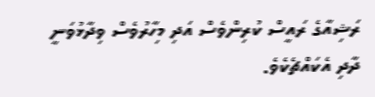ރަޝިއާގެ ރައީސް ކުރިންވެސް އަދި މިހާރުވެސް ވިދާޅުވަނީ ދާދި އެކައްޗެކެވެ.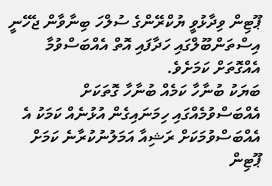ޕޫޓިން ވިދާޅުވީ ޔުކްރޭންގެ ސުލްހަ ބިނާވާން ޖެހޭނީ އިސްތަންބޫލްގައި ހަދާފައި އޮތް އެއްބަސްވުމާ އެއްގޮތަށް ކަމަށެވެ.
ބަޔަކު ބުނާހާ ކަމެއް ބުނާހާ ގޮތަކަށް އެއްބަސްވުމެއްގައި ހިމަނައިގެން އުޅުނެއް ކަމަކު އެ އެއްބަސްވުމަކަށް ރަޝިއާ އަމަލުނުކުރާނެ ކަމަށް ޕޫޓިން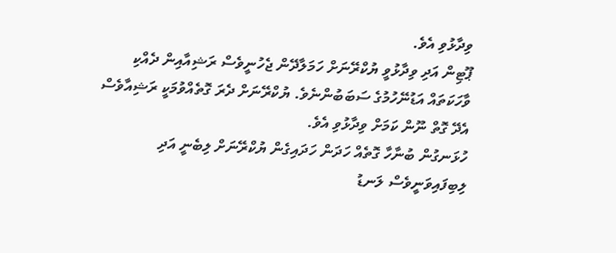ވިދާޅުވި އެވެ.
ޕޫޓިން އަދި ވިދާޅުވީ ޔުކްރޭނަށް ހަމަލާދޭން ޖެހުނީވެސް ރަޝިއާއިން ދެއްކި ވާހަކަތައް އަޑުނޭހުމުގެ ސަބަބުންނެވެ. ޔުކްރޭނަށް ދެރަ ގޮތެއްވުމަކީ ރަޝިއާވެސް އެދޭ ގޮތް ނޫން ކަމަށް ވިދާޅުވި އެވެ.
ހުޅަނގުން ބުނާހާ ގޮތެއް ހަދަން ހަދައިގެން ޔުކްރޭނަށް ލިބެނީ އަދި ލިބިފައިވަނީވެސް ލަނޑު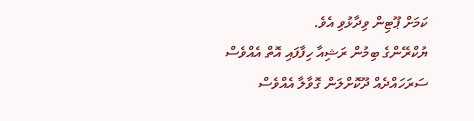ކަމަށް ޕޫޓިން ވިދާޅުވި އެވެ.
ޔުކްރޭންގެ ބިމުން ރަޝިއާ ހިފާފައި އޮތް އެއްވެސް ސަރަހައްދެއް ދޫކޮށްލަން ގޮވާލާ އެއްވެސް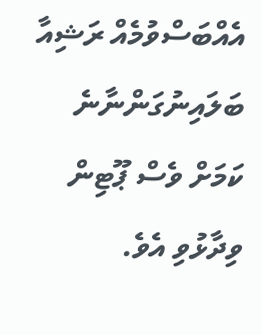އެއްބަސްވުމެއް ރަޝިއާ ބަލައިނުގަންނާނެ ކަމަށް ވެސް ޕޫޓިން ވިދާޅުވި އެވެ.